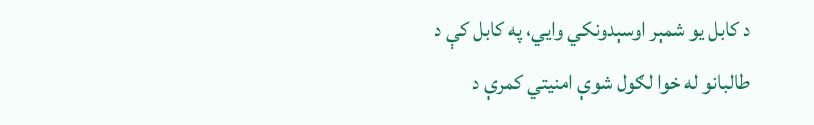د کابل یو شمېر اوسېدونکي وايي، په کابل کې د طالبانو له خوا لګول شوې امنیتي کمرې د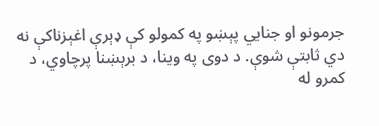جرمونو او جنايي پېښو په کمولو کې ډېرې اغېزناکې نه دي ثابتې شوې. د دوی په وینا، د برېښنا پرچاوي، د کمرو له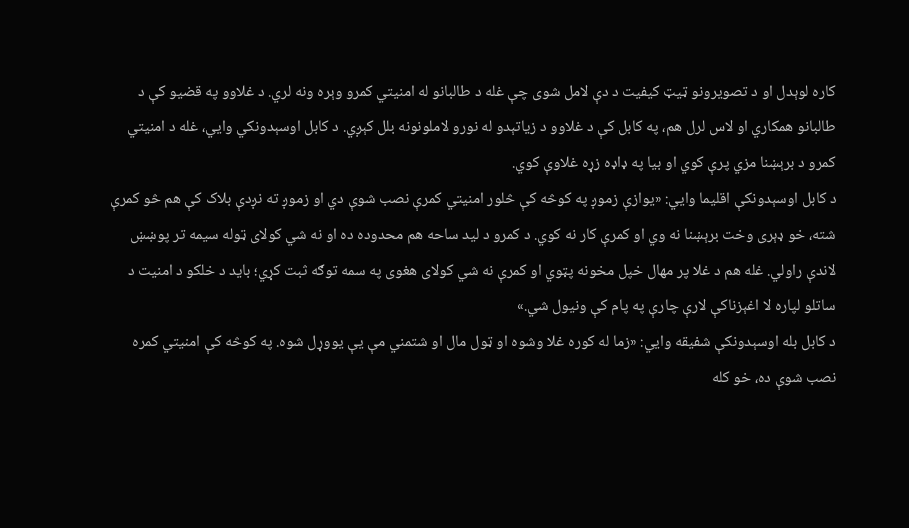کاره لوېدل او د تصویرونو ټیټ کیفیت د دې لامل شوی چې غله د طالبانو له امنیتي کمرو وېره ونه لري. د غلاوو په قضیو کې د طالبانو همکاري او لاس لرل هم، په کابل کې د غلاوو د زیاتېدو له نورو لاملونونه بلل کېږي. د کابل اوسېدونکي وايي، غله د امنیتي کمرو د برېښنا مزي پرې کوي او بیا په ډاډه زړه غلاوې کوي.
د کابل اوسېدونکې اقلیما وايي: «یوازې زموږ په کوڅه کې څلور امنیتي کمرې نصب شوې دي او زموږ ته نږدې بلاک کې هم څو کمرې شته، خو ډېری وخت برېښنا نه وي او کمرې کار نه کوي. د کمرو د لید ساحه هم محدوده ده او نه شي کولای ټوله سیمه تر پوښښ لاندې راولي. غله هم د غلا پر مهال خپل مخونه پټوي او کمرې نه شي کولای هغوی په سمه توګه ثبت کړي؛ باید د خلکو د امنیت د ساتلو لپاره لا اغېزناکې لارې چارې په پام کې ونیول شي.»
د کابل بله اوسېدونکې شفیقه وايي: «زما له کوره غلا وشوه او ټول مال او شتمني مې یې یووړل شوه. په کوڅه کې امنیتي کمره نصب شوې ده، خو کله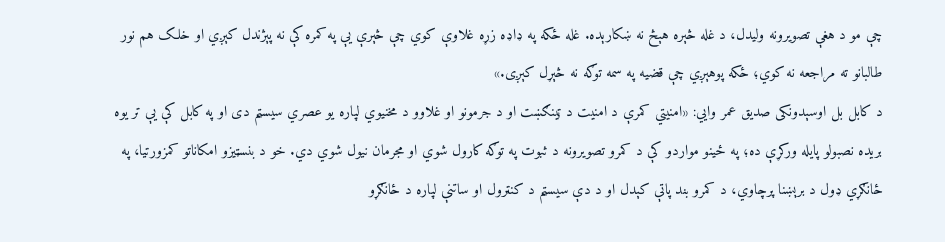چې مو د هغې تصویرونه ولیدل، د غله څېره هېڅ نه ښکارېده. غله ځکه په ډاډه زړه غلاوې کوي چې څېرې یې په کمره کې نه پېژندل کېږي او خلک هم نور طالبانو ته مراجعه نه کوي؛ ځکه پوهېږي چې قضیه په سمه توګه نه څېړل کېږی.»
د کابل بل اوسېدونکی صدیق عمر وايي: «امنیتي کمرې د امنیت د ټینګښت او د جرمونو او غلاوو د مخنیوي لپاره یو عصري سیسټم دی او په کابل کې یې تر یوه بریده نصبولو پایله ورکړې ده؛ په ځینو مواردو کې د کمرو تصویرونه د ثبوت په توګه کارول شوي او مجرمان نیول شوي دي. خو د بنسټیزو امکاناتو کمزورتیا، په ځانګړي ډول د برېښنا پرچاوي، د کمرو بند پاتې کېدل او د دې سیسټم د کنټرول او ساتنې لپاره د ځانګړو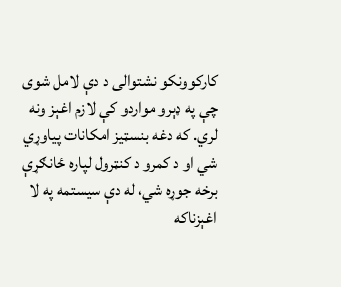کارکوونکو نشتوالی د دې لامل شوی چې په ډېرو مواردو کې لازم اغېز ونه لري. که دغه بنسټیز امکانات پیاوړي شي او د کمرو د کنټرول لپاره ځانګړې برخه جوړه شي، له دې سیستمه په لا اغېزناکه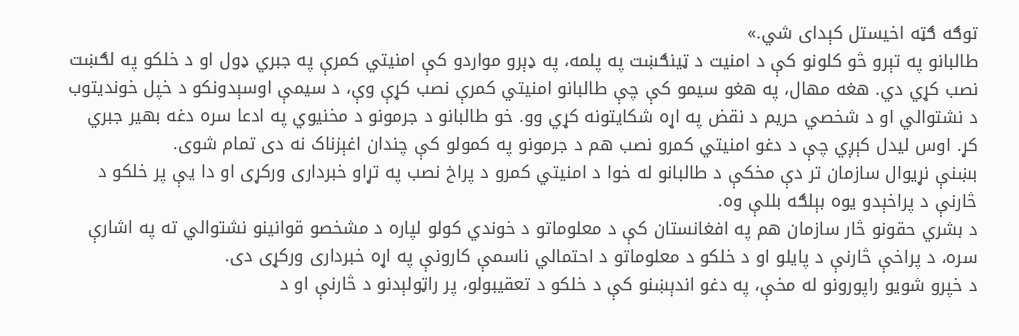توګه ګټه اخیستل کېدای شي.»
طالبانو په تېرو څو کلونو کې د امنیت د ټينګښت په پلمه، په ډېرو مواردو کې امنیتي کمرې په جبري ډول او د خلکو په لګښت نصب کړي دي. هغه مهال، په هغو سیمو کې چې طالبانو امنیتي کمرې نصب کړې وې، د سیمې اوسېدونکو د خپل خوندیتوب د نشتوالي او د شخصي حریم د نقض په اړه شکایتونه کړي وو. خو طالبانو د جرمونو د مخنیوي په ادعا سره دغه بهیر جبري کړ. اوس لیدل کېږي چې د دغو امنیتي کمرو نصب هم د جرمونو په کمولو کې چندان اغېزناک نه دی تمام شوی.
بښنې نړیوال سازمان تر دې مخکې د طالبانو له خوا د امنیتي کمرو د پراخ نصب په تړاو خبرداری ورکړی او دا یې پر خلکو د څارنې د پراخېدو یوه بېلګه بللې وه.
د بشري حقونو څار سازمان هم په افغانستان کې د معلوماتو د خوندي کولو لپاره د مشخصو قوانینو نشتوالي ته په اشارې سره، د پراخې څارنې د پایلو او د خلکو د معلوماتو د احتمالي ناسمې کارونې په اړه خبرداری ورکړی دی.
د خپرو شویو راپورونو له مخې، په دغو اندېښنو کې د خلکو د تعقیبولو، پر راټولېدنو د څارنې او د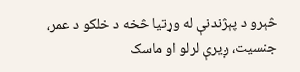څېرو د پېژندنې له وړتیا څخه د خلکو د عمر، جنسیت، ږیرې لرلو او ماسک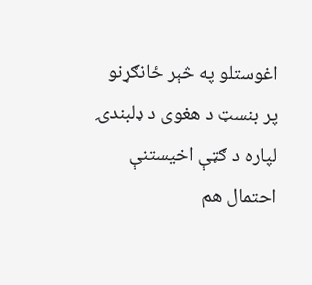اغوستلو په څېر ځانګړنو پر بنسټ د هغوی د ډلبندۍ لپاره د ګټې اخیستنې احتمال هم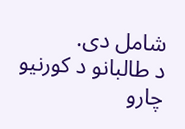شامل دی.
د طالبانو د کورنیو چارو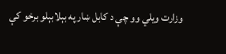وزارت ویلي وو چې د کابل ښار په بېلابېلو برخو کې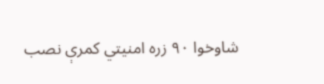شاوخوا ۹۰ زره امنیتي کمرې نصب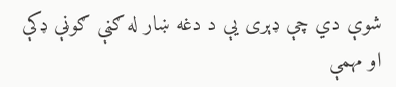شوې دي چې ډېری یې د دغه ښار له ګڼې ګوڼې ډکې او مهمې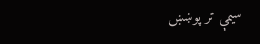سیمې تر پوښښ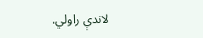لاندې راولي.